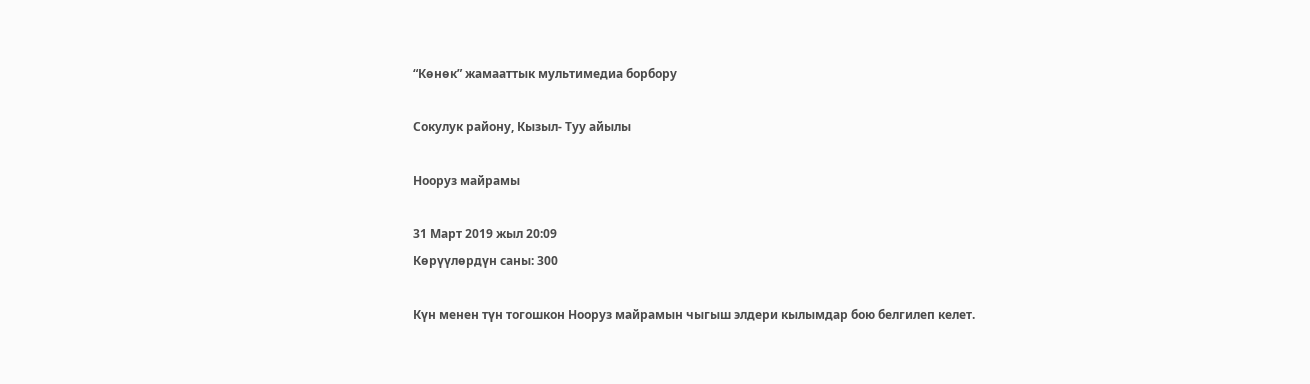“Көнөк” жамааттык мультимедиа борбору

Сокулук району, Кызыл- Туу айылы

Нооруз майрамы

31 Март 2019 жыл 20:09
Көрүүлөрдүн саны: 300

Күн менен түн тогошкон Нооруз майрамын чыгыш элдери кылымдар бою белгилеп келет.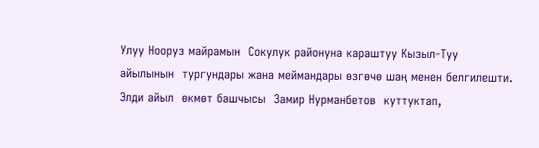Улуу Нооруз майрамын  Сокулук районуна караштуу Кызыл-Туу айылынын  тургундары жана меймандары өзгөчө шаң менен белгилешти. Элди айыл  өкмөт башчысы  Замир Нурманбетов  куттуктап,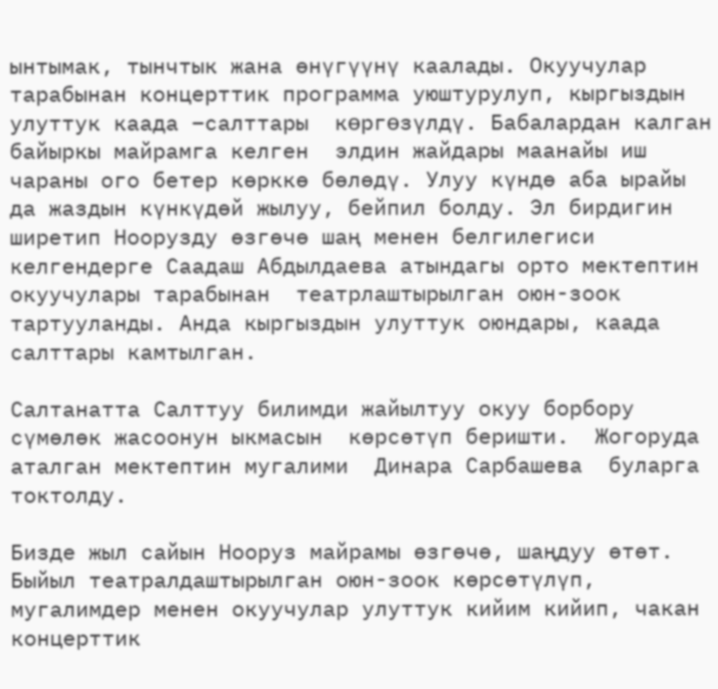ынтымак, тынчтык жана өнүгүүнү каалады. Окуучулар тарабынан концерттик программа уюштурулуп, кыргыздын улуттук каада –салттары  кɵргɵзүлдү. Бабалардан калган байыркы майрамга келген  элдин жайдары маанайы иш чараны ого бетер көрккө бөлөдү. Улуу күндө аба ырайы да жаздын күнкүдөй жылуу, бейпил болду. Эл бирдигин ширетип Ноорузду өзгөчө шаң менен белгилегиси келгендерге Саадаш Абдылдаева атындагы орто мектептин окуучулары тарабынан  театрлаштырылган оюн-зоок тартууланды. Анда кыргыздын улуттук оюндары, каада салттары камтылган.

Салтанатта Салттуу билимди жайылтуу окуу борбору сүмөлөк жасоонун ыкмасын  көрсөтүп беришти.  Жогоруда  аталган мектептин мугалими  Динара Сарбашева  буларга токтолду.

Бизде жыл сайын Нооруз майрамы өзгөчө, шаңдуу өтөт. Быйыл театралдаштырылган оюн-зоок көрсөтүлүп, мугалимдер менен окуучулар улуттук кийим кийип, чакан концерттик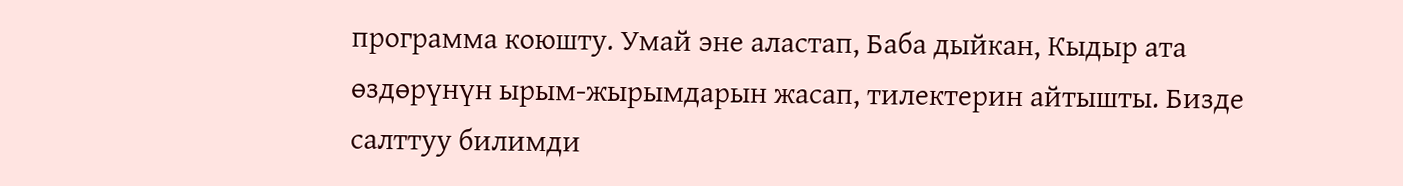программа коюшту. Умай эне аластап, Баба дыйкан, Кыдыр ата өздөрүнүн ырым-жырымдарын жасап, тилектерин айтышты. Бизде салттуу билимди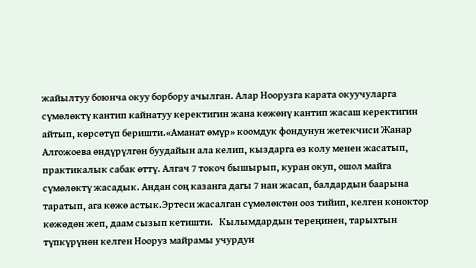жайылтуу боюнча окуу борбору ачылган. Алар Ноорузга карата окуучуларга сүмөлөктү кантип кайнатуу керектигин жана көжөнү кантип жасаш керектигин айтып, көрсөтүп беришти.«Аманат өмүр» коомдук фондунун жетекчиси Жанар Алгожоева өндүрүлгөн буудайын ала келип, кыздарга өз колу менен жасатып, практикалык сабак өттү. Алгач 7 токоч бышырып, куран окуп, ошол майга сүмөлөктү жасадык. Андан соң казанга дагы 7 нан жасап, балдардын баарына таратып, ага көжө астык.Эртеси жасалган сүмөлөктөн ооз тийип, келген коноктор көжөдөн жеп, даам сызып кетишти.   Кылымдардын тереңинен, тарыхтын түпкүрүнөн келген Нооруз майрамы учурдун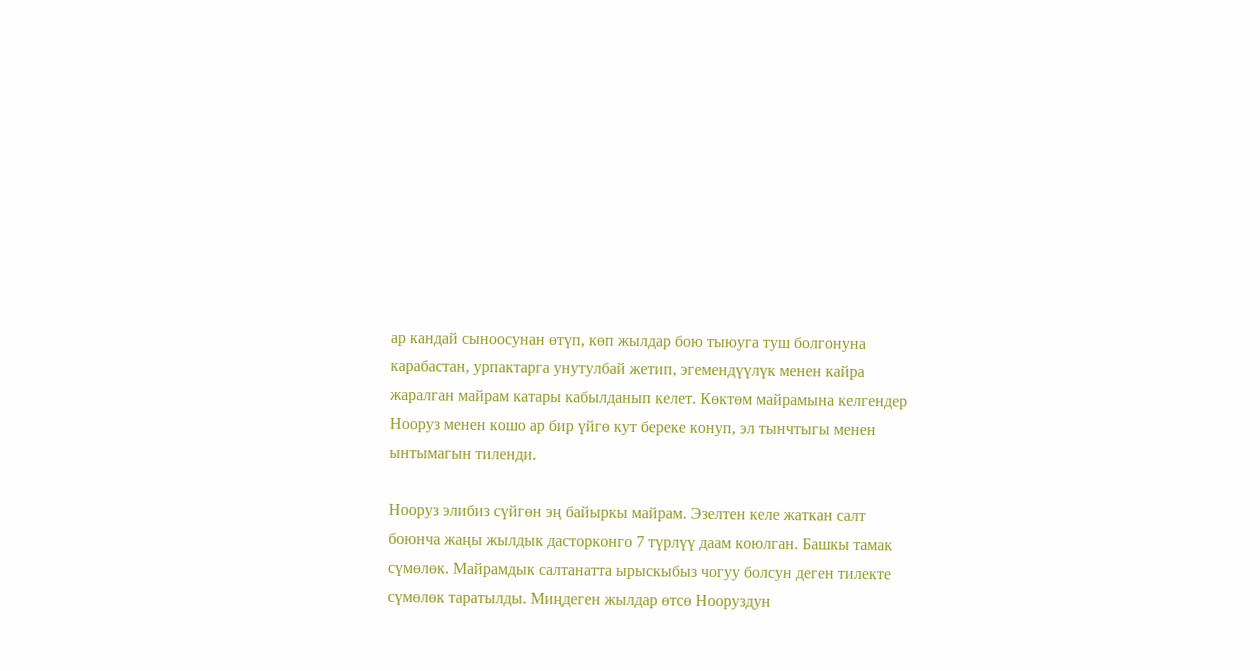ар кандай сыноосунан өтүп, көп жылдар бою тыюуга туш болгонуна карабастан, урпактарга унутулбай жетип, эгемендүүлүк менен кайра жаралган майрам катары кабылданып келет. Көктөм майрамына келгендер Нооруз менен кошо ар бир үйгө кут береке конуп, эл тынчтыгы менен ынтымагын тиленди.

Нооруз элибиз сүйгөн эң байыркы майрам. Эзелтен келе жаткан салт боюнча жаңы жылдык дасторконго 7 түрлүү даам коюлган. Башкы тамак сүмөлөк. Майрамдык салтанатта ырыскыбыз чогуу болсун деген тилекте сүмөлөк таратылды. Миңдеген жылдар өтсө Нооруздун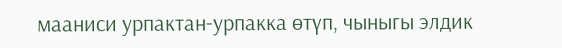мааниси урпактан-урпакка өтүп, чыныгы элдик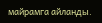майрамга айланды.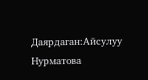Даярдаган:Айсулуу Нурматова